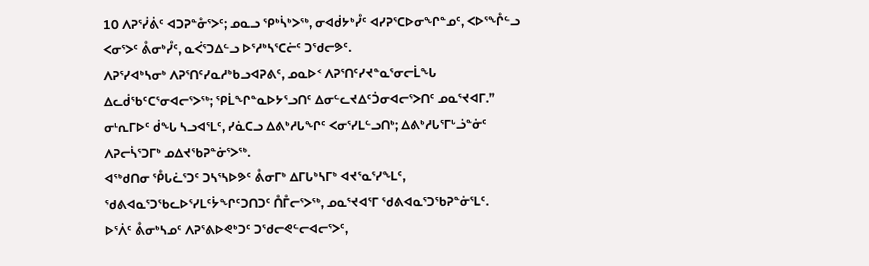10 ᐱᕈᕐᓰᕖᑦ ᐊᑐᕈᓐᓁᕐᐳᑦ; ᓄᓇᓗ ᕿᒃᓵᒃᐳᖅ, ᓂᐊᑰᔭᒃᓮᑦ ᐊᓯᕈᕐᑕᐅᓂᖏᓐᓄᑦ, ᐸᐅᕐᖎᓪᓗ ᐸᓂᕐᐳᑦ ᕔᓂᒃᓮᑦ, ᓇᐹᕐᑐᐃᓪᓗ ᐅᕐᓱᒃᓴᕐᑕᓖᑦ ᑐᖁᓕᕗᑦ.
ᐱᕈᕐᓯᐊᒃᓴᓂᒃ ᐱᕈᕐᑎᑦᓯᓇᓱᒃᑲᓗᐊᕈᕕᑦ, ᓄᓇᐅᑉ ᐱᕈᕐᑎᑦᓯᔪᓐᓇᕐᓂᓕᒫᖓ ᐃᓚᑰᖃᑦᑕᕐᓂᐊᓕᕐᐳᖅ; ᕿᒫᖏᓐᓇᐅᔭᕐᓗᑎᑦ ᐃᓂᓪᓚᔪᐃᑦᑑᓂᐊᓕᕐᐳᑎᑦ ᓄᓇᕐᔪᐊᒥ.”
ᓂᒻᕆᒥᐅᑦ ᑰᖓ ᓴᓗᐊᕐᒪᑦ, ᓯᓈᑕᓗ ᐃᕕᒃᓱᒐᖏᑦ ᐸᓂᕐᓯᒪᓪᓗᑎᒃ; ᐃᕕᒃᓱᒐᕐᒥᒡᓘᓐᓃᑦ ᐱᕈᓕᓵᕐᑐᒥᒃ ᓄᐃᔪᖃᕈᓐᓃᕐᐳᖅ.
ᐊᖅᑯᑎᓂ ᕾᒐᓛᕐᑐᑦ ᑐᓴᕐᓴᐅᕗᑦ ᕔᓂᒥᒃ ᐃᒥᒐᒃᓴᒥᒃ ᐊᔪᕐᓇᕐᓯᖕᒪᑦ, ᖁᕕᐊᓇᕐᑐᖃᓚᐅᕐᓯᒪᑦᔮᖏᑦᑐᑎᑐᑦ ᑍᒤᓕᕐᐳᖅ, ᓄᓇᕐᔪᐊᕐᒥ ᖁᕕᐊᓇᕐᑐᖃᕈᓐᓃᕐᒪᑦ.
ᐅᕐᐲᑦ ᕔᓂᒃᓴᓄᑦ ᐱᕈᕐᕕᐅᕙᒃᑐᑦ ᑐᖁᓕᕙᓪᓕᐊᓕᕐᐳᑦ,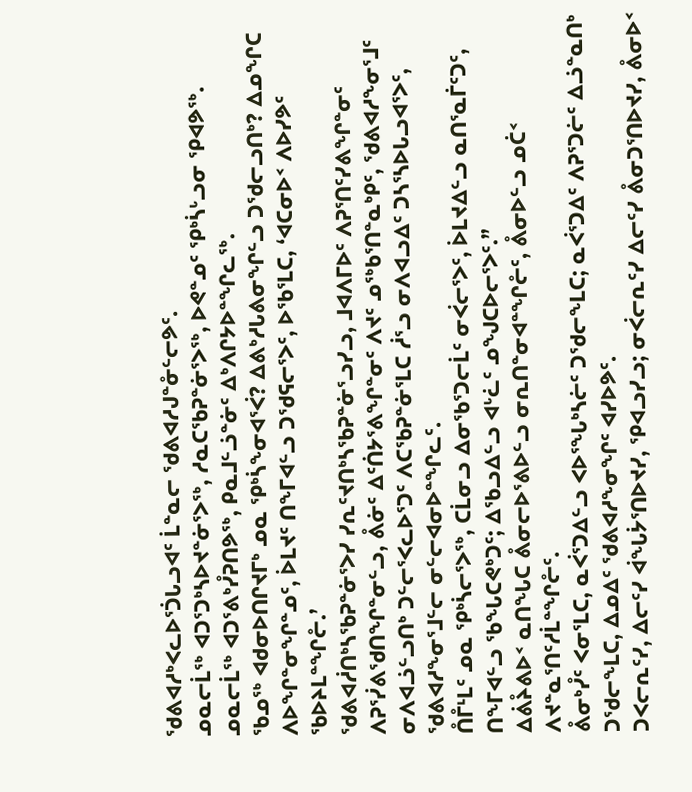ᖁᕕᐊᓱᒃᐸᓚᐅᕐᑑᒐᓗᐊᑦ ᒫᓐᓇᓕ ᖁᕕᐊᓱᒍᓐᓁᓪᓕᕗᑦ.
ᓄᓇᓕᒫᖅ ᐊᑐᕐᑐᒃᓴᐅᔪᓐᓃᕐᐳᖅ, ᓱᓇᑕᖃᕈᓐᓃᕐᐳᖅ, ᐅᕙᓐᓄᑦ ᕿᒃᓵᒡᓗᓂ ᕿᐊᕗᖅ. ᓄᓇᓕᒫᖅ ᐊᑐᕐᕕᒃᓮᕈᑎᕗᖅ, ᑭᓇᒧᓪᓘᓐᓃᑦ ᐃᒃᐱᒋᔭᐅᓐᖏᓚᖅ.
ᖃᓄᖅ ᐊᑯᓂᐅᑎᒋᔪᒥᒃ ᓄᓇ ᕿᒃᓵᖕᓂᐊᕐᐹ? ᐃᕕᒃᓱᒐᕕᓂᖏᓪᓗ ᑐᖁᓕᓗᑎᒃ? ᐃᓄᖏᑕ ᐱᐅᖏᓐᓂᖏᓐᓄᑦ, ᐆᒪᔪᑦ ᑎᖕᒥᐊᓪᓗ ᑐᖁᕋᓕᕐᐳᑦ, ᐅᖃᕐᒪᑕ, ‘ᐊᑕᓂᐅᑉ ᐱᐅᓯᕗᑦ ᖃᐅᔨᒪᓐᖏᓔ.’
ᖁᕕᐊᓲᑎᒃᓴᖃᕈᓐᓃᕐᐳᓯ ᓯᕆᑦᔪᑎᒃᓴᖃᕈᓐᓃᕐᓗᓯᓗ, ᒧᐊᐱᒥᐅᑦ ᐱᕈᕐᑎᑦᓯᕕᖏᓐᓂᑦ ᐱᕈᕐᓰᕕᖁᑎᖏᓐᓂᓪᓗ, ᕔᓃᑦ ᐃᑦᑏᔭᕐᕕᖏᓐᓂᑦ ᐱᔪᑦ ᓄᖅᑲᕐᑎᓐᓇᒃᑭᑦ, ᖁᕕᐊᓱᖕᓂᕐᒧᑦ ᓂᐱᐊᓘᓪᓗᑎᒃ ᑐᓪᓕᕐᐸᓚᐅᕐᑐᑦ ᐱᑕᖃᕈᓐᓃᕐᒪᑕ ᓲᕐᓗ ᓂᐱᐊᓗᐃᑦ ᑐᓴᕐᓴᐅᒐᓗᐊᕐᐳᑦ, ᖁᕕᐊᓱᖕᓂᕐᒧᓪᓕ ᓂᓪᓕᐊᓂᐅᓐᖏᓚᑦ.
ᑍᒤᒻᒪᑦ ᓄᓇ ᕿᒃᓵᓕᕐᐳᖅ, ᑕᒫᓂᓗ ᐃᓂᖃᕐᑐᓕᒫᑦ ᓂᐹᓕᕐᐳᑦ, ᐆᒪᔪᐃᓪᓗ ᓇᑎᕐᓇᒦᑦᑐᑦ, ᑎᖕᒥᐊᓪᓗ ᖃᖓᑕᕙᒃᑐᑦ; ᐃᖃᓗᐃᓪᓗ ᐊᒡᓛᑦ ᓄᖑᑕᐅᓕᕐᐳᑦ.”
ᐃᕖᔧᕕᐅᑉ ᓇᑎᖓᑕ ᕔᓂᓕᐅᕐᕕᐅᓪᓗ ᓂᕆᑎᓐᓂᐊᓐᖏᓔᑦ, ᕔᓂᐅᓪᓗ ᓄᑖᑉ ᐱᔪᓐᓇᕐᑎᑦᓱᒫᓐᖏᓔᑦ.
ᕔᓂᒃᓮᑦ ᐸᓂᕐᒪᑕ, ᓇᐹᕐᑐᐃᓪᓗ ᐸᐅᕐᖓᒃᓴᓖᑦ ᑐᖁᓕᖕᒪᑕ; ᓇᐹᕐᑐᐃᑦ ᐱᕈᕐᑐᓖᑦ ᐃᓘᓐᓇᑎᒃ ᑐᖁᓕᖕᒪᑕ, ᐃᓄᐃᑦ ᖁᕕᐊᓱᖕᓂᖏᑦ ᐊᓯᐅᕗᑦ.
ᑐᐸᓕᕆᑦᓯ, ᐃᓕᑦᓯ ᐋᖓᔮᕐᑎᐅᔪᓯ, ᕿᐊᓗᓯᓗ; ᓂᐹᓕᕆᑦᓯ ᐃᓕᑦᓯ ᕔᓂᑐᕐᑎᐅᔪᓯ, ᕔᓂᐅᑉ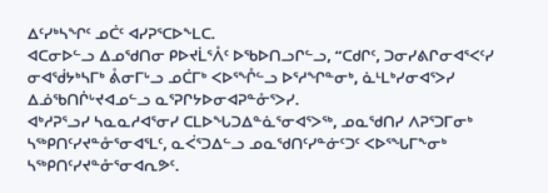ᐃᑦᓯᒃᓴᖏᑦ ᓄᑖᑦ ᐊᓯᕈᕐᑕᐅᖕᒪᑕ.
ᐊᑕᓂᐅᓪᓗ ᐃᓄᖁᑎᓂ ᑭᐅᔪᒫᕐᐰᑦ ᐅᖃᐅᑎᓗᒋᓪᓗ, “ᑕᑯᒋᑦ, ᑐᓂᓯᕕᒋᓂᐊᕐᐸᑦᓯ ᓂᐊᖂᔭᒃᓴᒥᒃ ᕔᓂᒥᒡᓗ ᓄᑖᒥᒃ ᐸᐅᕐᖎᓪᓗ ᐅᕐᓱᖏᓐᓂᒃ, ᓈᒻᒪᒃᓯᓂᐊᕐᐳᓯ ᐃᓅᖃᑎᒌᒡᔪᐊᓄᓪᓗ ᓇᕐᕈᒋᔭᐅᓂᐊᕈᓐᓁᕐᐳᓯ.
ᐊᒃᓱᕈᕐᓗᓯ ᓴᓇᓇᓱᐊᕐᓂᓯ ᑕᒪᐅᖓᑐᐃᓐᓈᕐᓂᐊᕐᐳᖅ, ᓄᓇᖁᑎᓯ ᐱᕈᕐᑐᒥᓂᒃ ᓴᖅᑭᑎᑦᓯᔪᓐᓁᕐᓂᐊᕐᒪᑦ, ᓇᐹᕐᑐᐃᓪᓗ ᓄᓇᖁᑎᑦᓯᓐᓃᑦᑐᑦ ᐸᐅᕐᖓᒥᖕᓂᒃ ᓴᖅᑭᑎᑦᓯᔪᓐᓁᕐᓂᐊᕆᕗᑦ.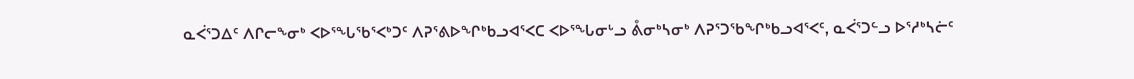ᓇᐹᕐᑐᐃᑦ ᐱᒋᓕᖕᓂᒃ ᐸᐅᕐᖓᖃᕐᐸᒃᑐᑦ ᐱᕈᕐᕕᐅᖏᒃᑲᓗᐊᕐᐸᑕ ᐸᐅᕐᖓᓂᒡᓗ ᕔᓂᒃᓴᓂᒃ ᐱᕈᕐᑐᖃᖏᒃᑲᓗᐊᕐᐸᑦ, ᓇᐹᕐᑐᓪᓗ ᐅᕐᓱᒃᓴᓖᑦ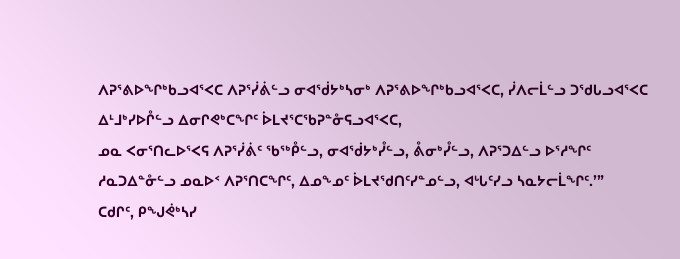ᐱᕈᕐᕕᐅᖏᒃᑲᓗᐊᕐᐸᑕ ᐱᕈᕐᓰᕖᓪᓗ ᓂᐊᖂᔭᒃᓴᓂᒃ ᐱᕈᕐᕕᐅᖏᒃᑲᓗᐊᕐᐸᑕ, ᓰᐱᓕᒫᓪᓗ ᑐᖁᒐᓗᐊᕐᐸᑕ ᐃᒻᒧᒃᓯᐅᒊᓪᓗ ᐃᓂᒋᕙᒃᑕᖏᑦ ᐆᒪᔪᕐᑕᖃᕈᓐᓁᕋᓗᐊᕐᐸᑕ,
ᓄᓇ ᐸᓂᕐᑎᓚᐅᕐᐸᕋ ᐱᕈᕐᓰᕖᑦ ᖃᖅᑬᓪᓗ, ᓂᐊᖂᔭᒃᓮᓪᓗ, ᕔᓂᒃᓮᓪᓗ, ᐱᕈᕐᑐᐃᓪᓗ ᐅᕐᓱᖏᑦ ᓱᓇᑐᐃᓐᓁᓪᓗ ᓄᓇᐅᑉ ᐱᕈᕐᑎᑕᖏᑦ, ᐃᓄᖕᓄᑦ ᐆᒪᔪᖁᑎᑦᓯᓐᓄᓪᓗ, ᐊᒡᒐᑦᓯᓗ ᓴᓇᔭᓕᒫᖏᑦ.’”
ᑕᑯᒋᑦ, ᑭᖑᕚᒃᓴᓯ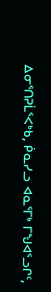ᐃᓂᕐᑎᕈᒫᕐᐸᒃᑲ, ᑮᓇᓯᓗ ᐊᓇᕐᒥᒃ ᒥᖑᐊᕐᓗᒋᑦ,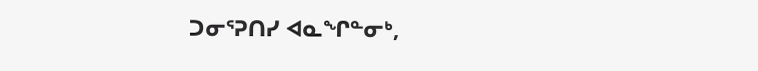ᑐᓂᕐᕈᑎᓯ ᐊᓇᖏᓐᓂᒃ,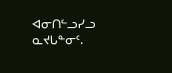ᐊᓂᑎᓪᓗᓯᓗ ᓇᔪᒐᓐᓂᑦ.